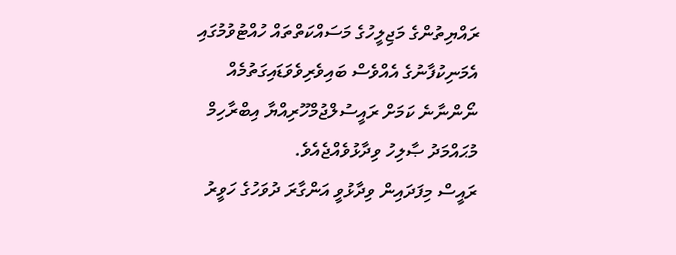ރައްޔިތުންގެ މަޖިލީހުގެ މަސައްކަތްތައް ހުއްޓުވުމުގައި އެމަނިކުފާނުގެ އެއްވެސް ބައިވެރިވެވަޑައިގަތުމެއް ނޯންނާނެ ކަމަށް ރައީސުލްޖުމްހޫރިއްޔާ އިބްރާހިމް މުޙައްމަދު ޞާލިހު ވިދާޅުވެއްޖެއެވެ.
ރައީސް މިފަދައިން ވިދާޅުވީ އަންގާރަ ދުވަހުގެ ހަވީރު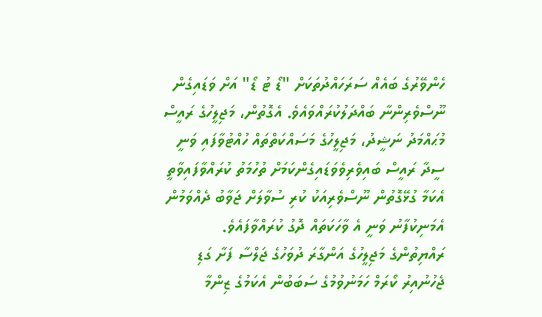ހެންވޭރުގެ ބައެއް ސަރަހައްދުތަކަށް "ޑޯ ޓު ޑޯ" އަށް ވަޑައިގެން ނޫސްވެރިންނާ ބައްދަލުކުރައްވައެވެ. އެގޮތުން، މަޖިލީހުގެ ރައީސް މުޙައްމަދު ނަޝީދު، މަޖިލީހުގެ މަސައްކަތްތައް ހުއްޓުވާފައި ވަނީ ސީދާ ރައީސް ބައިވެރިވެވަޑައިގެންކަމަށް ތުހުމަތު ކުރައްވާފައިވާތީ އެކަމާ ގުޅޭގޮތުން ނޫސްވެރިއަކު ކުރި ސުވާލަށް ޖަވާބު ދެއްވަމުން އެމަނިކުފާނު ވަނީ އެ ވާހަކަތައް ދޮގު ކުރައްވާފައެވެ.
ރައްޔިތުންގެ މަޖިލީހުގެ އަންގާރަ ދުވަހުގެ ޖަލްސާ ފަށާ ގަޑި ޖެހުނުއިރު ކޯރަމް ހަމަނުވުމުގެ ސަބަބުން އެކަމުގެ ޒިންމާ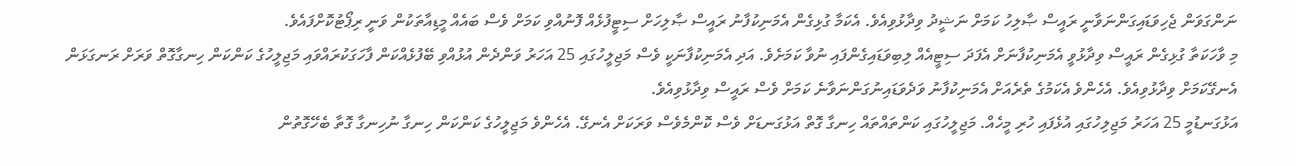ނަންގަވަން ޖެހިވަޑައިގަންނަވާނީ ރައީސް ޞާލިހު ކަމަށް ނަޝީދު ވިދާޅުވިއެވެ. އެކަމާ ގުޅިގެން އެމަނިކުފާނު ރައީސް ޞާލިހަށް ސިޓީފުޅެއް ފޮނުއްވި ކަމަށް ވެސް ބައެއް މީޑިއާތަކުން ވަނީ ރިޕޯޓުކޮށްފައެވެ.
މި ވާހަކަތާ ގުޅިގެން ރައީސް ވިދާޅުވީ އެމަނިކުފާނަށް އެފަދަ ސިޓީއެއް ލިބިވަޑައިގެންފައި ނުވާ ކަމަށެވެ. އަދި އެމަނިކުފާނަކީ ވެސް މަޖިލީހުގައި 25 އަހަރު ވަންދެން އުޅުއްވި ބޭފުޅެއްކަން ފާހަގަކުރައްވައި މަޖިލީހުގެ ކަންކަން ހިނގާގޮތް ވަރަށް ރަނގަޅަން އެނގޭކަމަށް ވިދާޅުވިއެވެ. އެހެންވެ އެކަމުގެ ތެރެއަށް އެމަނިކުފާނު ވަދެވަޑައިނުގަންނަވާނެ ކަމަށް ވެސް ރައީސް ވިދާޅުވިއެވެ.
އަޅުގަނޑުމީ 25 އަހަރު މަޖިލިހުގައި އުޅެފައި ހުރި މީހެއް. މަޖިލީހުގައި ކަންތައްތައް ހިނގާ ގޮތް އަޅުގަނޑަށް ވެސް ކޮންމެވެސް ވަރަކަށް އެނގޭ. އެހެންވެ މަޖިލީހުގެ ކަންކަން ހިނގާ ނުހިނގާ ގޮތާ ބެހޭގޮތުން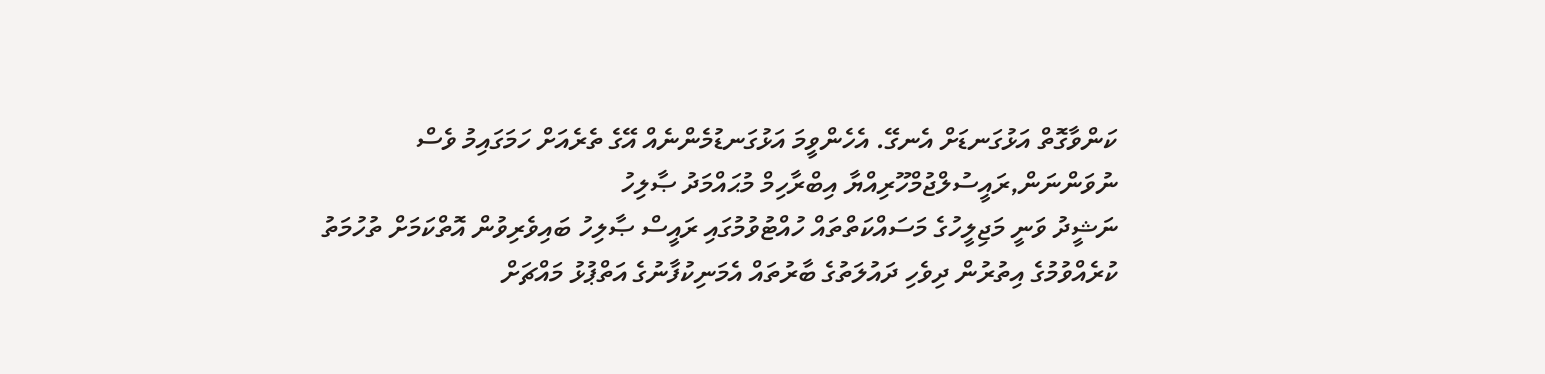ކަންވާގޮތް އަޅުގަނޑަށް އެނގޭ. އެހެންވީމަ އަޅުގަނޑުމެންނެއް އޭގެ ތެރެއަށް ހަމަގައިމު ވެސް ނުވަންނަން,ރައީސުލްޖުމްހޫރިއްޔާ އިބްރާހިމް މުޙައްމަދު ޞާލިހު
ނަޝީދު ވަނީ މަޖިލީހުގެ މަސައްކަތްތައް ހުއްޓުވުމުގައި ރައީސް ޞާލިހު ބައިވެރިވުން އޮތްކަމަށް ތުހުމަތު ކުރެއްވުމުގެ އިތުރުން ދިވެހި ދައުލަތުގެ ބާރުތައް އެމަނިކުފާނުގެ އަތްޕުޅު މައްޗަށް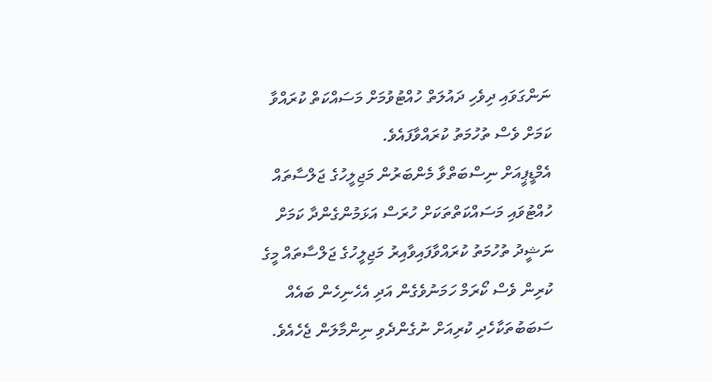ނަންގަވައި ދިވެހި ދައުލަތް ހުއްޓުވުމަށް މަސައްކަތް ކުރައްވާ ކަމަށް ވެސް ތުހުމަތު ކުރައްވާފައެވެ.
އެމްޑީޕީއަށް ނިސްބަތްވާ މެންބަރުން މަޖިލީހުގެ ޖަލްސާތައް ހުއްޓުވައި މަސައްކަތްތަކަށް ހުރަސް އަޅަމުންގެންދާ ކަމަށް ނަޝީދު ތުހުމަތު ކުރައްވާފައިވާއިރު މަޖިލީހުގެ ޖަލްސާތައް މީގެ ކުރިން ވެސް ކޯރަމް ހަމަނުވެގެން އަދި އެހެނިހެން ބައެއް ސަބަބުތަކާހެދި ކުރިއަށް ނުގެންދެވި ނިންމާލަން ޖެހެއެވެ.